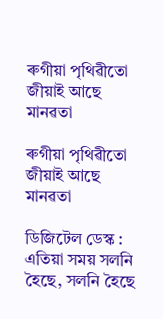ৰুগীয়া পৃথিৱীতো জীয়াই আছে মানৱতা

ৰুগীয়া পৃথিৱীতো জীয়াই আছে মানৱতা

ডিজিটেল ডেস্ক : এতিয়া সময় সলনি হৈছে, সলনি হৈছে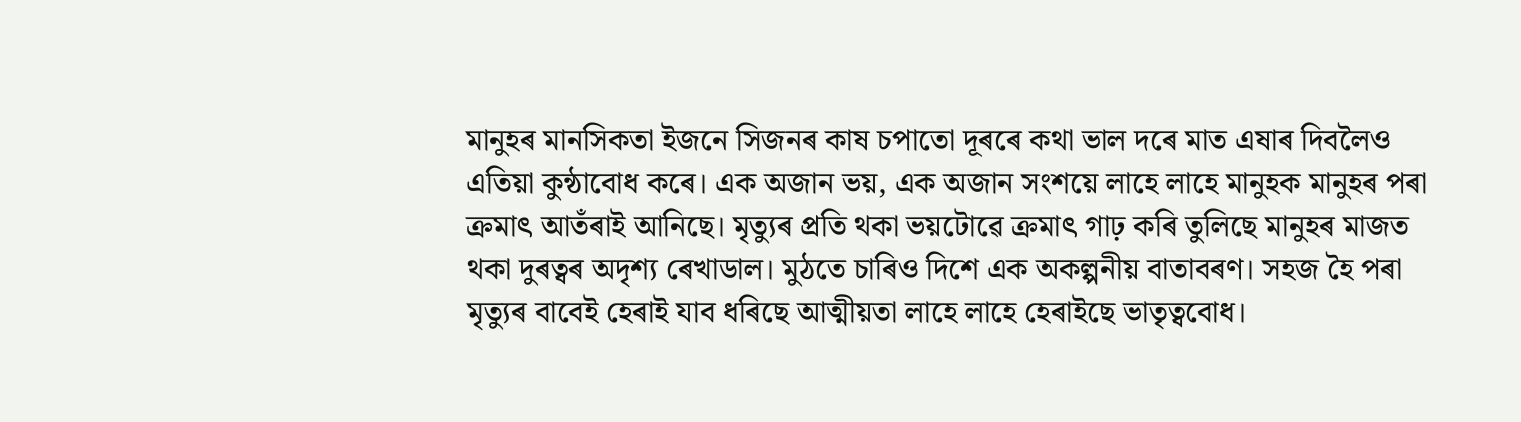মানুহৰ মানসিকতা ইজনে সিজনৰ কাষ চপাতো দূৰৰে কথা ভাল দৰে মাত এষাৰ দিবলৈও এতিয়া কুন্ঠাবোধ কৰে। এক অজান ভয়, এক অজান সংশয়ে লাহে লাহে মানুহক মানুহৰ পৰা ক্ৰমাৎ আতঁৰাই আনিছে। মৃত্যুৰ প্ৰতি থকা ভয়টোৱে ক্ৰমাৎ গাঢ় কৰি তুলিছে মানুহৰ মাজত থকা দুৰত্বৰ অদৃশ্য ৰেখাডাল। মুঠতে চাৰিও দিশে এক অকল্পনীয় বাতাবৰণ। সহজ হৈ পৰা মৃত্যুৰ বাবেই হেৰাই যাব ধৰিছে আত্মীয়তা লাহে লাহে হেৰাইছে ভাতৃত্ববোধ।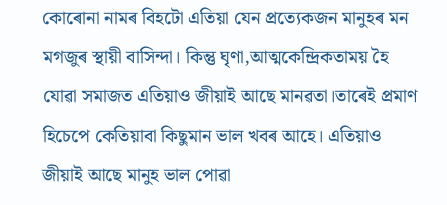কোৰোনা নামৰ বিহটো এতিয়া যেন প্ৰত্যেকজন মানুহৰ মন মগজুৰ স্থায়ী বাসিন্দা। কিন্তু ঘৃণা,আত্মকেন্দ্ৰিকতাময় হৈ যোৱা সমাজত এতিয়াও জীয়াই আছে মানৱতা।তাৰেই প্ৰমাণ হিচেপে কেতিয়াবা কিছুমান ভাল খবৰ আহে। এতিয়াও জীয়াই আছে মানুহ ভাল পোৱা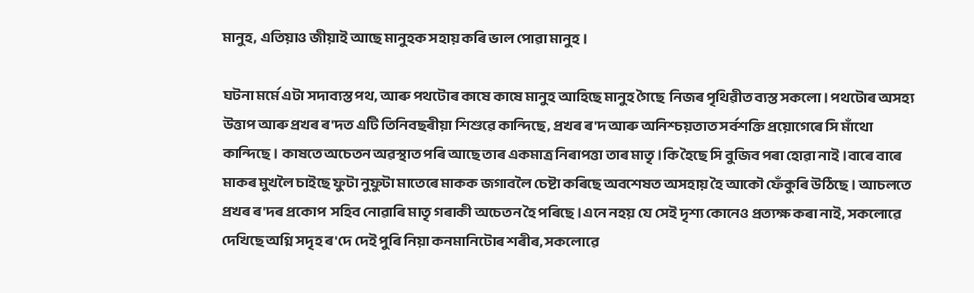মানুহ, এতিয়াও জীয়াই আছে মানুহক সহায় কৰি ভাল পোৱা মানুহ।

ঘটনা মৰ্মে এটা সদাব্যস্ত পথ, আৰু পথটোৰ কাষে কাষে মানুহ আহিছে মানুহ গৈছে  নিজৰ পৃথিৱীত ব্যস্ত সকলো। পথটোৰ অসহ্য উত্তাপ আৰু প্ৰখৰ ৰ'দত এটি তিনিবছৰীয়া শিশুৱে কান্দিছে, প্ৰখৰ ৰ'দ আৰু অনিশ্চয়তাত সৰ্বশক্তি প্ৰয়োগেৰে সি মাঁথো কান্দিছে। কাষতে অচেতন অৱস্থাত পৰি আছে তাৰ একমাত্ৰ নিৰাপত্তা তাৰ মাতৃ।কি হৈছে সি বুজিব পৰা হোৱা নাই।বাৰে বাৰে মাকৰ মুখলৈ চাইছে ফুটা নুফুটা মাতেৰে মাকক জগাবলৈ চেষ্টা কৰিছে অবশেষত অসহায় হৈ আকৌ ফেঁকুৰি উঠিছে। আচলতে প্ৰখৰ ৰ'দৰ প্ৰকোপ  সহিব নোৱাৰি মাতৃ গৰাকী অচেতন হৈ পৰিছে।এনে নহয় যে সেই দৃশ্য কোনেও প্ৰত্যক্ষ কৰা নাই, সকলোৱে দেখিছে অগ্নি সদৃহ ৰ'দে দেই পুৰি নিয়া কনমানিটোৰ শৰীৰ, সকলোৱে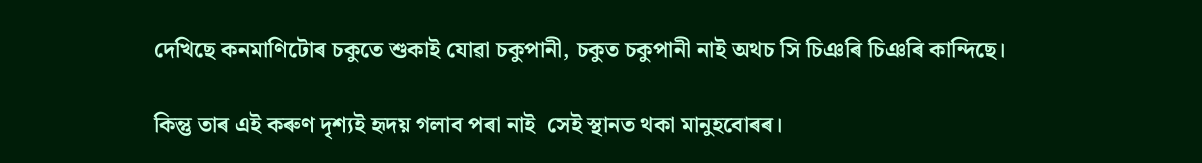দেখিছে কনমাণিটোৰ চকুতে শুকাই যোৱা চকুপানী, চকুত চকুপানী নাই অথচ সি চিঞৰি চিঞৰি কান্দিছে।

কিন্তু তাৰ এই কৰুণ দৃশ্যই হৃদয় গলাব পৰা নাই  সেই স্থানত থকা মানুহবোৰৰ।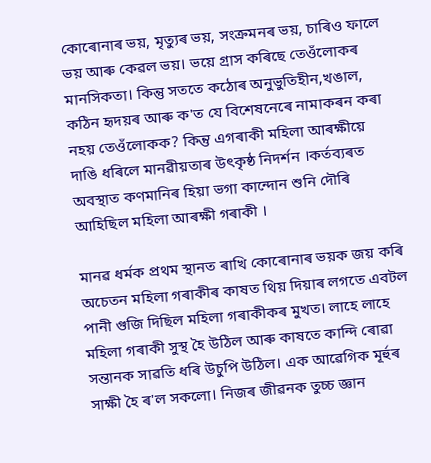কোৰোনাৰ ভয়, মৃত্যুৰ ভয়, সংক্ৰমনৰ ভয়, চাৰিও ফালে ভয় আৰু কেৱল ভয়। ভয়ে গ্ৰাস কৰিছে তেওঁলোকৰ মানসিকতা। কিন্তু সততে কঠোৰ অনুভুতিহীন,খঙাল, কঠিন হৃদয়ৰ আৰু ক'ত যে বিশেষনেৰে নামাকৰন কৰা নহয় তেওঁলোকক? কিন্তু এগৰাকী মহিলা আৰক্ষীয়ে দাঙি ধৰিলে মানৱীয়তাৰ উৎকৃষ্ঠ নিদৰ্শন ।কৰ্তব্যৰত অবস্থাত কণমানিৰ হিয়া ভগা কান্দোন শুনি দৌৰি আহিছিল মহিলা আৰক্ষী গৰাকী ।

মানৱ ধৰ্মক প্ৰথম স্থানত ৰাখি কোৰোনাৰ ভয়ক জয় কৰি অচেতন মহিলা গৰাকীৰ কাষত থিয় দিয়াৰ লগতে এবটল পানী গুজি দিছিল মহিলা গৰাকীকৰ মুখত। লাহে লাহে মহিলা গৰাকী সুস্থ হৈ উঠিল আৰু কাষতে কান্দি ৰোৱা সন্তানক সাৱতি ধৰি উচুপি উঠিল। এক আৱেগিক মূৰ্হুৰ সাক্ষী হৈ ৰ'ল সকলো। নিজৰ জীৱনক তুচ্চ জ্ঞান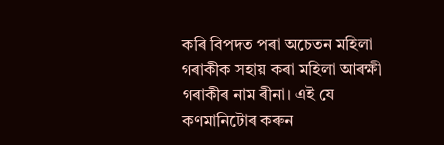কৰি বিপদত পৰা অচেতন মহিলা গৰাকীক সহায় কৰা মহিলা আৰক্ষী গৰাকীৰ নাম ৰীনা। এই যে কণমানিটোৰ কৰুন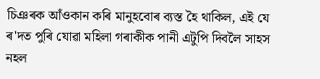চিঞৰক আঁওকান কৰি মানুহবোৰ ব্যস্ত হৈ থাকিল, এই যে ৰ'দত পুৰি যোৱা মহিলা গৰাকীক পানী এটুপি দিবলৈ সাহস নহল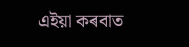এইয়া কৰবাত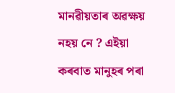মানৱীয়তাৰ অৱক্ষয় নহয় নে ? এইয়া কৰবাত মানুহৰ পৰা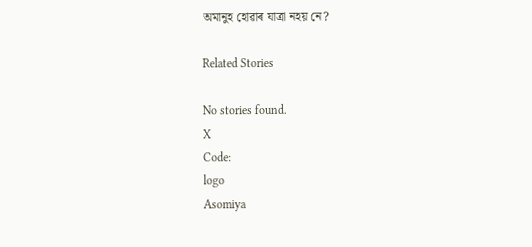অমানুহ হোৱাৰ যাত্ৰা নহয় নে?

Related Stories

No stories found.
X
Code:
logo
Asomiya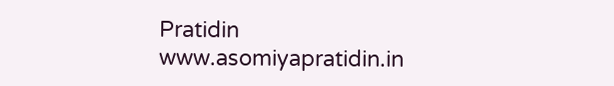Pratidin
www.asomiyapratidin.in